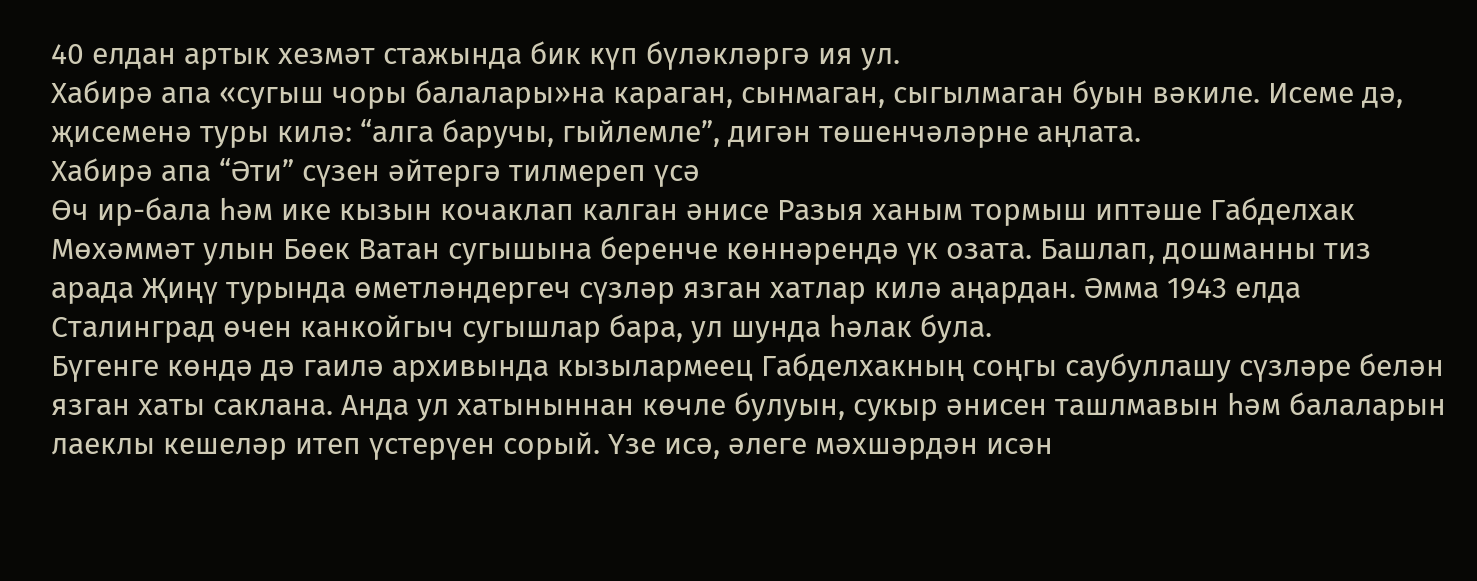40 елдан артык хезмәт стажында бик күп бүләкләргә ия ул.
Хабирә апа «сугыш чоры балалары»на караган, сынмаган, сыгылмаган буын вәкиле. Исеме дә, җисеменә туры килә: “алга баручы, гыйлемле”, дигән төшенчәләрне аңлата.
Хабирә апа “Әти” сүзен әйтергә тилмереп үсә
Өч ир-бала һәм ике кызын кочаклап калган әнисе Разыя ханым тормыш иптәше Габделхак Мөхәммәт улын Бөек Ватан сугышына беренче көннәрендә үк озата. Башлап, дошманны тиз арада Җиңү турында өметләндергеч сүзләр язган хатлар килә аңардан. Әмма 1943 елда Сталинград өчен канкойгыч сугышлар бара, ул шунда һәлак була.
Бүгенге көндә дә гаилә архивында кызылармеец Габделхакның соңгы саубуллашу сүзләре белән язган хаты саклана. Анда ул хатыныннан көчле булуын, сукыр әнисен ташлмавын һәм балаларын лаеклы кешеләр итеп үстерүен сорый. Үзе исә, әлеге мәхшәрдән исән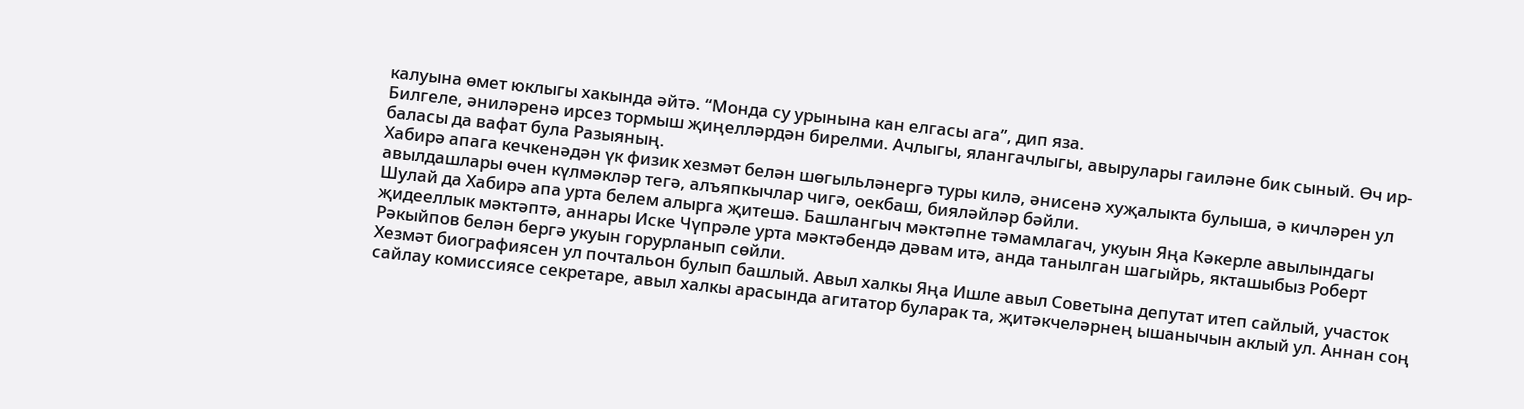калуына өмет юклыгы хакында әйтә. “Монда су урынына кан елгасы ага”, дип яза.
Билгеле, әниләренә ирсез тормыш җиңелләрдән бирелми. Ачлыгы, ялангачлыгы, авырулары гаиләне бик сыный. Өч ир-баласы да вафат була Разыяның.
Хабирә апага кечкенәдән үк физик хезмәт белән шөгыльләнергә туры килә, әнисенә хуҗалыкта булыша, ә кичләрен ул авылдашлары өчен күлмәкләр тегә, алъяпкычлар чигә, оекбаш, бияләйләр бәйли.
Шулай да Хабирә апа урта белем алырга җитешә. Башлангыч мәктәпне тәмамлагач, укуын Яңа Кәкерле авылындагы җидееллык мәктәптә, аннары Иске Чүпрәле урта мәктәбендә дәвам итә, анда танылган шагыйрь, якташыбыз Роберт Рәкыйпов белән бергә укуын горурланып сөйли.
Хезмәт биографиясен ул почтальон булып башлый. Авыл халкы Яңа Ишле авыл Советына депутат итеп сайлый, участок сайлау комиссиясе секретаре, авыл халкы арасында агитатор буларак та, җитәкчеләрнең ышанычын аклый ул. Аннан соң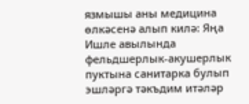язмышы аны медицина өлкәсенә алып килә: Яңа Ишле авылында фельдшерлык-акушерлык пуктына санитарка булып эшләргә тәкъдим итәләр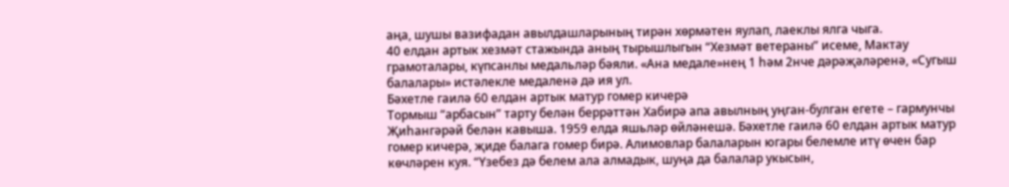аңа, шушы вазифадан авылдашларының тирән хөрмәтен яулап, лаеклы ялга чыга.
40 елдан артык хезмәт стажында аның тырышлыгын “Хезмәт ветераны” исеме, Мактау грамоталары, күпсанлы медальләр бәяли. «Ана медале»нең 1 һәм 2нче дәрәҗәләренә, «Сугыш балалары» истәлекле медаленә дә ия ул.
Бәхетле гаилә 60 елдан артык матур гомер кичерә
Тормыш “арбасын” тарту белән беррәттән Хабирә апа авылның уңган-булган егете – гармунчы Җиһангәрәй белән кавыша. 1959 елда яшьләр өйләнешә. Бәхетле гаилә 60 елдан артык матур гомер кичерә, җиде балага гомер бирә. Алимовлар балаларын югары белемле итү өчен бар көчләрен куя. “Үзебез дә белем ала алмадык, шуңа да балалар укысын,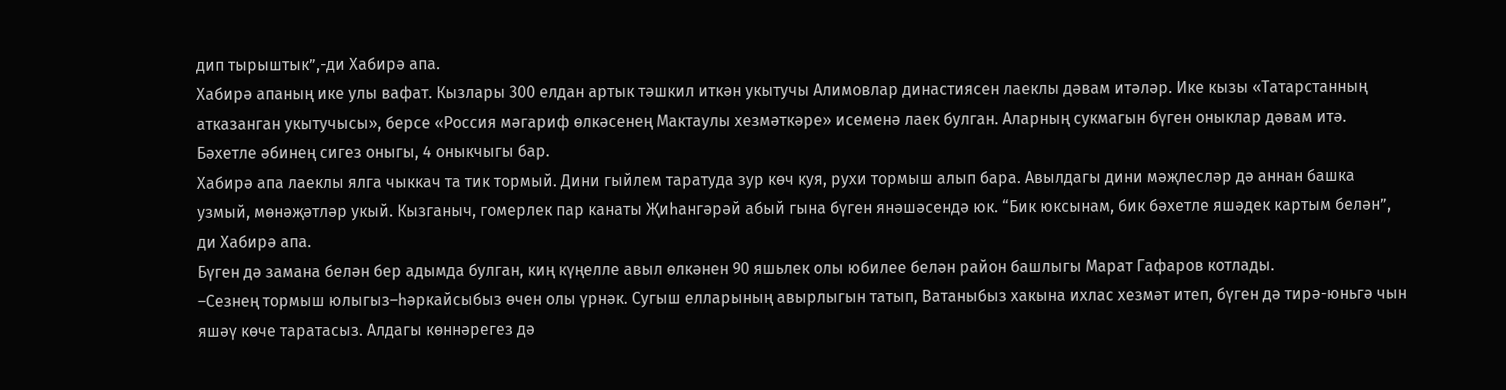дип тырыштык”,-ди Хабирә апа.
Хабирә апаның ике улы вафат. Кызлары 300 елдан артык тәшкил иткән укытучы Алимовлар династиясен лаеклы дәвам итәләр. Ике кызы «Татарстанның атказанган укытучысы», берсе «Россия мәгариф өлкәсенең Мактаулы хезмәткәре» исеменә лаек булган. Аларның сукмагын бүген оныклар дәвам итә. Бәхетле әбинең сигез оныгы, 4 оныкчыгы бар.
Хабирә апа лаеклы ялга чыккач та тик тормый. Дини гыйлем таратуда зур көч куя, рухи тормыш алып бара. Авылдагы дини мәҗлесләр дә аннан башка узмый, мөнәҗәтләр укый. Кызганыч, гомерлек пар канаты Җиһангәрәй абый гына бүген янәшәсендә юк. “Бик юксынам, бик бәхетле яшәдек картым белән”, ди Хабирә апа.
Бүген дә замана белән бер адымда булган, киң күңелле авыл өлкәнен 90 яшьлек олы юбилее белән район башлыгы Марат Гафаров котлады.
–Сезнең тормыш юлыгыз–һәркайсыбыз өчен олы үрнәк. Сугыш елларының авырлыгын татып, Ватаныбыз хакына ихлас хезмәт итеп, бүген дә тирә-юньгә чын яшәү көче таратасыз. Алдагы көннәрегез дә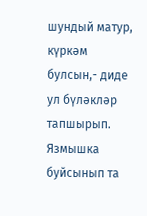шундый матур, күркәм булсын,- диде ул бүләкләр тапшырып.
Язмышка буйсынып та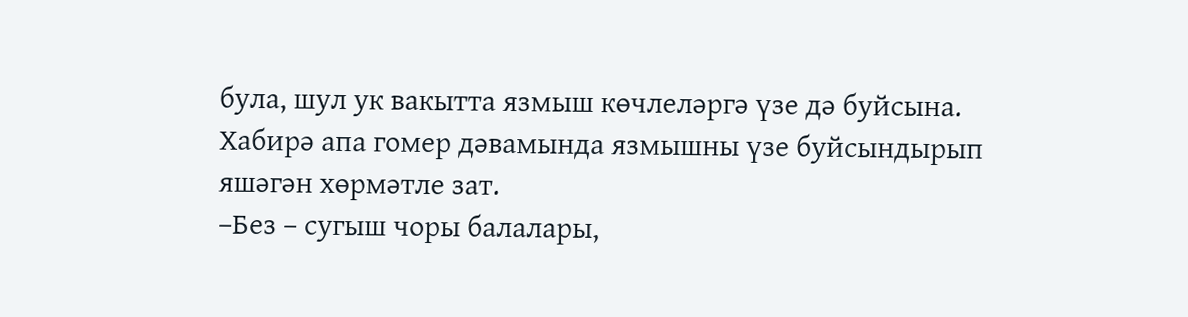була, шул ук вакытта язмыш көчлеләргә үзе дә буйсына. Хабирә апа гомер дәвамында язмышны үзе буйсындырып яшәгән хөрмәтле зат.
–Без – сугыш чоры балалары,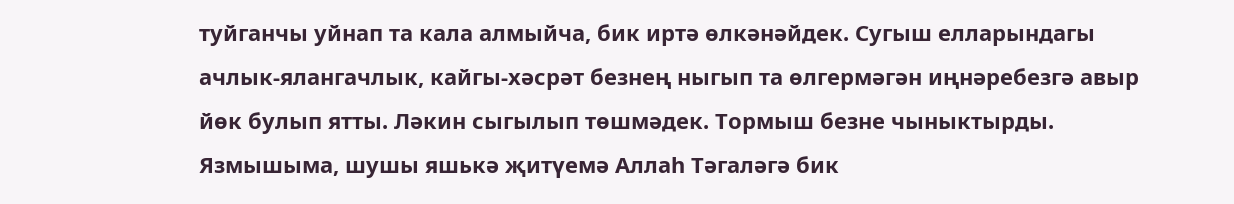туйганчы уйнап та кала алмыйча, бик иртә өлкәнәйдек. Сугыш елларындагы ачлык-ялангачлык, кайгы-хәсрәт безнең ныгып та өлгермәгән иңнәребезгә авыр йөк булып ятты. Ләкин сыгылып төшмәдек. Тормыш безне чыныктырды. Язмышыма, шушы яшькә җитүемә Аллаһ Тәгаләгә бик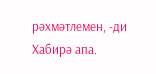рәхмәтлемен, -ди Хабирә апа.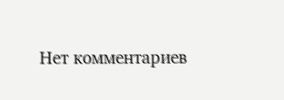Нет комментариев